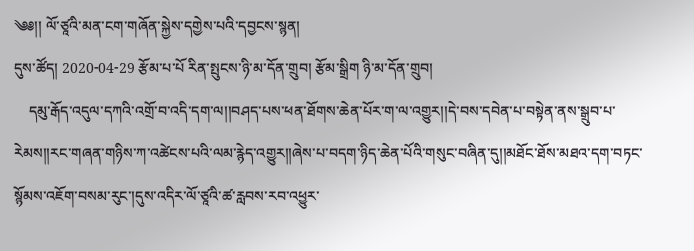༄༅།། ལོ་ཙཱའི་མན་ངག་གཞོན་སྐྱེས་དགྱེས་པའི་དབྱངས་སྙན།
དུས་ཚོད། 2020-04-29 རྩོམ་པ་པོ རིན་སྤུངས་ཉི་མ་དོན་གྲུབ། རྩོམ་སྒྲིག ཉི་མ་དོན་གྲུབ།
    དམུ་རྒོད་འདུལ་དཀའི་འགྲོ་བ་འདི་དག་ལ།།བཤད་པས་ཕན་ཐོགས་ཆེན་པོར་ག་ལ་འགྱུར།།དེ་བས་དབེན་པ་བསྟེན་ནས་སྒྲུབ་པ་རེམས།།རང་གཞན་གཉིས་ཀ་འཚེངས་པའི་ལམ་རྙེད་འགྱུར།།ཞེས་པ་བདག་ཉིད་ཆེན་པོའི་གསུང་བཞིན་དུ།།མཐོང་ཐོས་མཐའ་དག་བཏང་སྙོམས་འཇོག་བསམ་རུང་།དུས་འདིར་ལོ་ཙཱའི་ཚ་རླབས་རབ་འཕྱུར་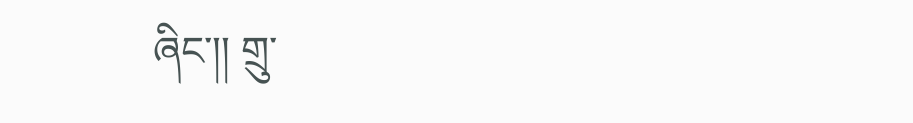ཞིང་།། གྲུ་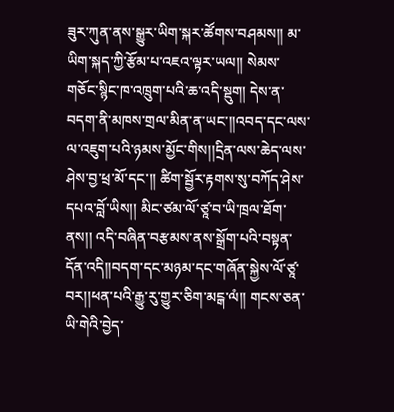ཟུར་ཀུན་ནས་སྒྱུར་ཡིག་སྐར་ཚོགས་བཤམས།། མ་ཡིག་སྐད་ཀྱི་རྩོམ་པ་འཇའ་ལྟར་ཡལ།། སེམས་གཅོང་སྙིང་ཁ་འཁྲུག་པའི་ཆ་འདི་སྡུག། དེས་ན་བདག་ནི་མཁས་གྲལ་མིན་ན་ཡང་།།འབད་དང་ལས་ལ་འཇུག་པའི་ཉམས་མྱོང་གིས།།དྲིན་ལས་ཆེད་ལས་ཤེས་བྱ་ཕྲ་མོ་དང་།། ཚིག་སྦྱོར་རྟགས་སུ་བཀོད་ཤེས་དཔའ་བློ་ཡིས།། མིང་ཙམ་ལོ་ཙཱ་བ་ཡི་ཁྲལ་ཐོག་ནས།། འདི་བཞིན་བརྩམས་ནས་སྒྲོག་པའི་བསྟན་དོན་འདི།།བདག་དང་མཉམ་དང་གཞོན་སྐྱེས་ལོ་ཙཱ་བར།།ཕན་པའི་རྒྱུ་རུ་གྱུར་ཅིག་མངྒ་ལཾ།། གངས་ཅན་ཡི་གེའི་བྱེད་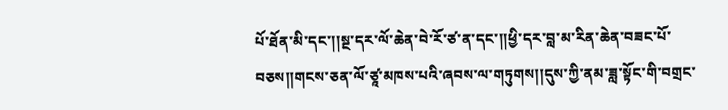པོ་ཐོན་མི་དང་།།སྔ་དར་ལོ་ཆེན་བེ་རོ་ཙ་ན་དང་།།ཕྱི་དར་བླ་མ་རིན་ཆེན་བཟང་པོ་བཅས།།གངས་ཅན་ལོ་ཙཱ་མཁས་པའི་ཞབས་ལ་གཏུགས།།དུས་ཀྱི་ནམ་ཟླ་སྟོང་གི་བགྲང་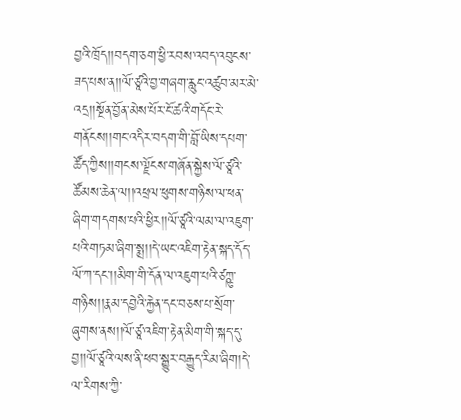བྱའི་ཁྲོད།།བདག་ཅག་ཕྱི་རབས་འབད་འབུངས་ཟད་པས་ན།།ལོ་ཙཱའི་བྱ་གཞག་རླུང་འཚུབ་མར་མེ་འདྲ།།སྔོན་བྱོན་མེས་པོར་ངོ་ཚའི་གདོང་རེ་གནོངས།།གང་འདིར་བདག་གི་བློ་ཡིས་དཔག་ཚོད་ཀྱིས།།གངས་ལྗོངས་གཞོན་སྐྱེས་ལོ་ཙཱའི་ཚོམས་ཆེན་ལ།།འཕྲལ་ཕུགས་གཉིས་ལ་ཕན་ཞིག་གདགས་པའི་ཕྱིར།།ལོ་ཙཱའི་ལམ་ལ་འཇུག་པའི་གཏམ་ཞིག་སྨྲ།།དེ་ཡང་འཇིག་རྟེན་སྐད་དོད་ལོ་ཀ་དང་།།མིག་གི་དོན་ལ་འཇུག་པའི་ཙཀྵུ་གཉིས།།རྣམ་དབྱེའི་རྐྱེན་དང་བཅས་པ་སྲོག་ཞུགས་ནས།།ལོ་ཙཱ་འཇིག་རྟེན་མིག་གི་སྐད་དུ་བྱ།།ལོ་ཙཱའི་ལས་ནི་ཕབ་སྒྱུར་བརྒྱུད་རིམ་ཞིག།དེ་ལ་རིགས་ཀྱི་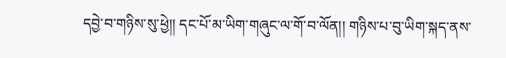དབྱེ་བ་གཉིས་སུ་ཕྱེ།། དང་པོ་མ་ཡིག་གཞུང་ལ་གོ་བ་ལོན།། གཉིས་པ་བུ་ཡིག་སྐད་ནས་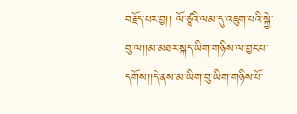བརྗོད་པར་བྱ།། ལོ་ཙཱའི་ལམ་དུ་འཇུག་པའི་སྐྱེ་བུ་ལ།།མ་མཐར་སྐད་ཡིག་གཉིས་ལ་བྱང་པ་དགོས།།དེ་ནས་མ་ཡིག་བུ་ཡིག་གཉིས་པོ་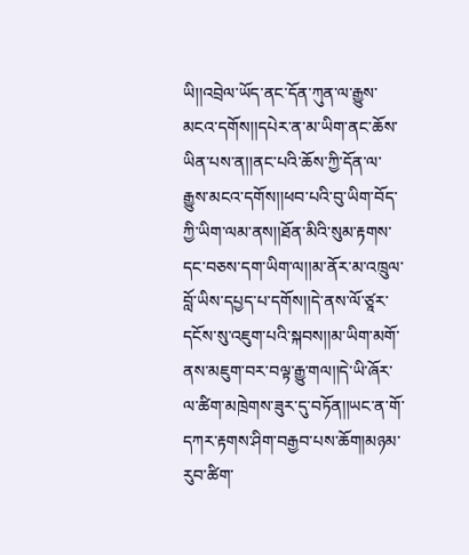ཡི།།འབྲེལ་ཡོད་ནང་དོན་ཀུན་ལ་རྒྱུས་མངའ་དགོས།།དཔེར་ན་མ་ཡིག་ནང་ཆོས་ཡིན་པས་ན།།ནང་པའི་ཆོས་ཀྱི་དོན་ལ་རྒྱུས་མངའ་དགོས།།ཕབ་པའི་བུ་ཡིག་བོད་ཀྱི་ཡིག་ལམ་ནས།།ཐོན་མིའི་སུམ་རྟགས་དང་བཅས་དག་ཡིག་ལ།།མ་ནོར་མ་འཁྲུལ་བློ་ཡིས་དཔྱད་པ་དགོས།།དེ་ནས་ལོ་ཙཱར་དངོས་སུ་འཇུག་པའི་སྐབས།།མ་ཡིག་མགོ་ནས་མཇུག་བར་བལྟ་རྒྱུ་གལ།།དེ་ཡི་ཞོར་ལ་ཚིག་མཁྲེགས་ཟུར་དུ་བཏོན།།ཡང་ན་གོ་དཀར་རྟགས་ཤིག་བརྒྱབ་པས་ཆོག།མཉམ་རུབ་ཚིག་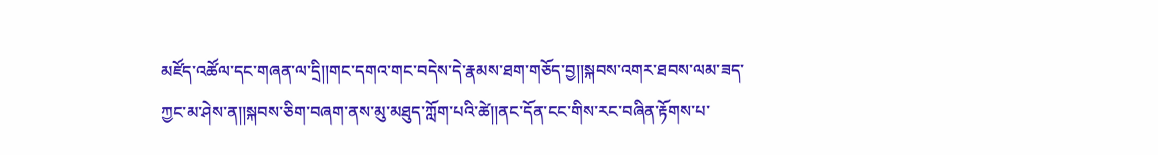མཛོད་འཚོལ་དང་གཞན་ལ་དྲི།།གང་དགའ་གང་བདེས་དེ་རྣམས་ཐག་གཅོད་བྱ།།སྐབས་འགར་ཐབས་ལམ་ཟད་ཀྱང་མ་ཤེས་ན།།སྐབས་ཅིག་བཞག་ནས་མུ་མཐུད་ཀློག་པའི་ཚེ།།ནང་དོན་ངང་གིས་རང་བཞིན་རྟོགས་པ་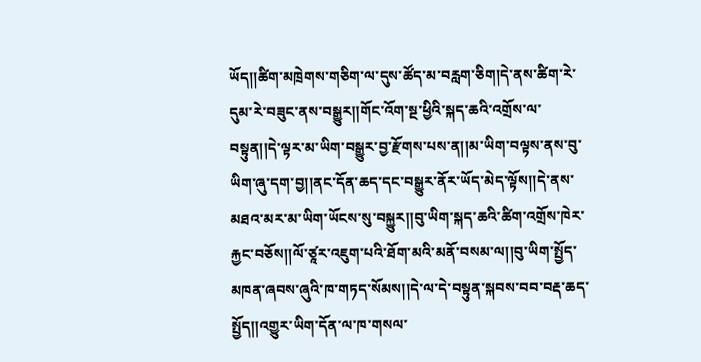ཡོད།།ཚིག་མཁྲེགས་གཅིག་ལ་དུས་ཚོད་མ་བརླག་ཅིག།དེ་ནས་ཚིག་རེ་དུམ་རེ་བཟུང་ནས་བསྒྱུར།།གོང་འོག་སྔ་ཕྱིའི་སྐད་ཆའི་འགྲོས་ལ་བསྟུན།།དེ་ལྟར་མ་ཡིག་བསྒྱུར་བྱ་རྫོགས་པས་ན།།མ་ཡིག་བལྟས་ནས་བུ་ཡིག་ཞུ་དག་བྱ།།ནང་དོན་ཆད་དང་བསྒྱུར་ནོར་ཡོད་མེད་ལྟོས།།དེ་ནས་མཐའ་མར་མ་ཡིག་ཡོངས་སུ་བསྐྱུར།།བུ་ཡིག་སྐད་ཆའི་ཚིག་འགྲོས་ཁེར་རྐྱང་བཅོས།།ལོ་ཙཱར་འཇུག་པའི་ཐོག་མའི་མནོ་བསམ་ལ།།བུ་ཡིག་སྤྱོད་མཁན་ཞབས་ཞུའི་ཁ་གཏད་སོམས།།དེ་ལ་དེ་བསྟུན་སྐབས་བབ་བརྡ་ཆད་སྤྱོད།།འགྱུར་ཡིག་དོན་ལ་ཁ་གསལ་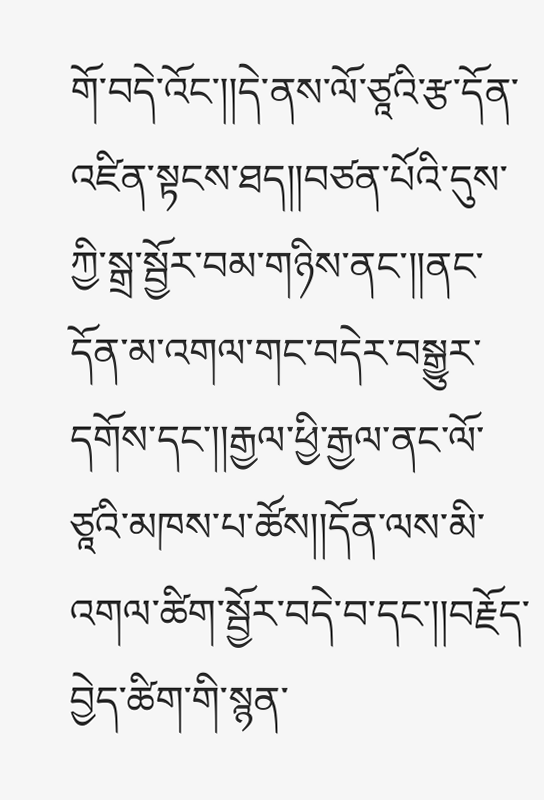གོ་བདེ་འོང་།།དེ་ནས་ལོ་ཙཱའི་རྩ་དོན་འཛིན་སྟངས་ཐད།།བཙན་པོའི་དུས་ཀྱི་སྒྲ་སྦྱོར་བམ་གཉིས་ནང་།།ནང་དོན་མ་འགལ་གང་བདེར་བསྒྱུར་དགོས་དང་།།རྒྱལ་ཕྱི་རྒྱལ་ནང་ལོ་ཙཱའི་མཁས་པ་ཚོས།།དོན་ལས་མི་འགལ་ཚིག་སྦྱོར་བདེ་བ་དང་།།བརྗོད་བྱེད་ཚིག་གི་སྙན་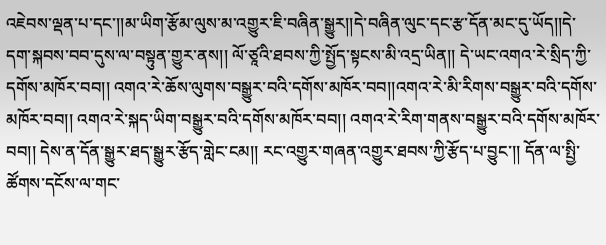འཇེབས་ལྡན་པ་དང་།།མ་ཡིག་རྩོམ་ལུས་མ་འགྱུར་ཇི་བཞིན་སྒྱུར།།དེ་བཞིན་ལུང་དང་རྩ་དོན་མང་དུ་ཡོད།།དེ་དག་སྐབས་བབ་དུས་ལ་བསྟུན་གྱུར་ནས།། ལོ་ཙཱའི་ཐབས་ཀྱི་སྤྱོད་སྟངས་མི་འདྲ་ཡིན།། དེ་ཡང་འགའ་རེ་སྲིད་ཀྱི་དགོས་མཁོར་བབ།། འགའ་རེ་ཆོས་ལུགས་བསྒྱུར་བའི་དགོས་མཁོར་བབ།།འགའ་རེ་མི་རིགས་བསྒྱུར་བའི་དགོས་མཁོར་བབ།། འགའ་རེ་སྐད་ཡིག་བསྒྱུར་བའི་དགོས་མཁོར་བབ།། འགའ་རེ་རིག་གནས་བསྒྱུར་བའི་དགོས་མཁོར་བབ།། དེས་ན་དོན་སྒྱུར་ཐད་སྒྱུར་རྩོད་གླེང་ངམ།། རང་འགྱུར་གཞན་འགྱུར་ཐབས་ཀྱི་རྩོད་པ་བྱུང་།། དོན་ལ་སྤྱི་ཚོགས་དངོས་ལ་གང་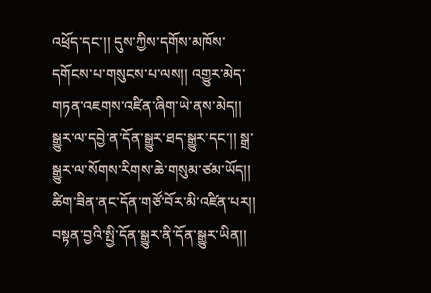འཕྲོད་དང་།། དུས་ཀྱིས་དགོས་མཁོས་དགོངས་པ་གསུངས་པ་ལས།། འགྱུར་མེད་གཏན་འཇགས་འཛིན་ཞིག་ཡེ་ནས་མེད།། སྒྱུར་ལ་དབྱེ་ན་དོན་སྒྱུར་ཐད་སྒྱུར་དང་།། སྒྲ་སྒྱུར་ལ་སོགས་རིགས་ཆེ་གསུམ་ཙམ་ཡོད།། ཚིག་ཟིན་ནང་དོན་གཙོ་བོར་མི་འཛིན་པར།། བསྟན་བྱའི་སྤྱི་དོན་སྒྱུར་ནི་དོན་སྒྱུར་ཡིན།།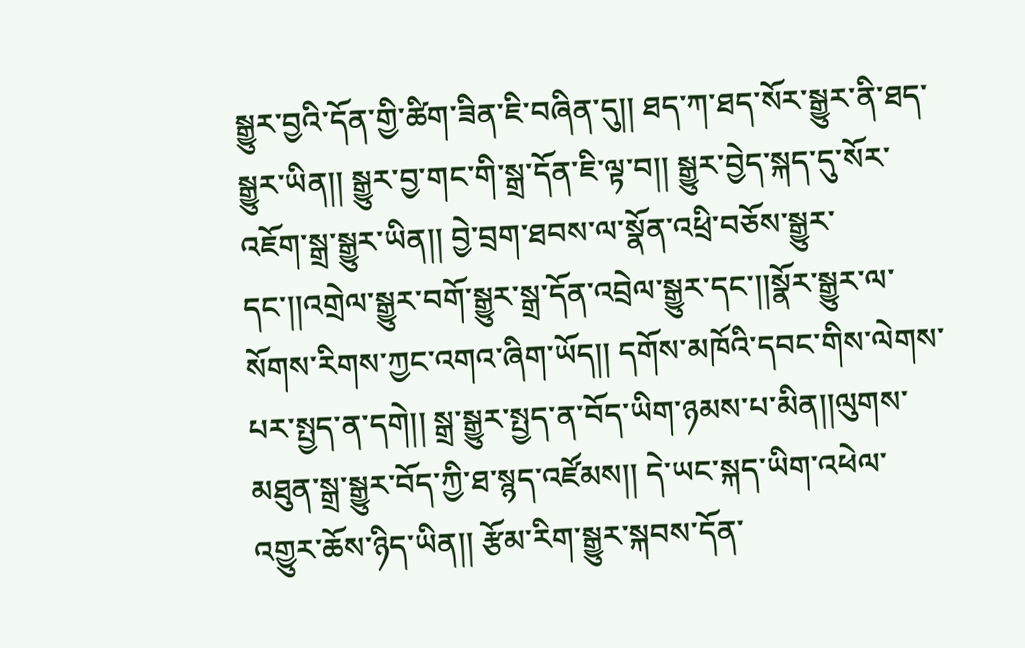སྒྱུར་བྱའི་དོན་གྱི་ཚིག་ཟིན་ཇི་བཞིན་དུ།། ཐད་ཀ་ཐད་སོར་སྒྱུར་ནི་ཐད་སྒྱུར་ཡིན།། སྒྱུར་བྱ་གང་གི་སྒྲ་དོན་ཇི་ལྟ་བ།། སྒྱུར་བྱེད་སྐད་དུ་སོར་འཇོག་སྒྲ་སྒྱུར་ཡིན།། བྱེ་བྲག་ཐབས་ལ་སྣོན་འཕྲི་བཅོས་སྒྱུར་དང་།།འགྲེལ་སྒྱུར་བགོ་སྒྱུར་སྒྲ་དོན་འབྲེལ་སྒྱུར་དང་།།སྣོར་སྒྱུར་ལ་སོགས་རིགས་ཀྱང་འགའ་ཞིག་ཡོད།། དགོས་མཁོའི་དབང་གིས་ལེགས་པར་སྤྱད་ན་དགེ།། སྒྲ་སྒྱུར་སྤྱད་ན་བོད་ཡིག་ཉམས་པ་མིན།།ལུགས་མཐུན་སྒྲ་སྒྱུར་བོད་ཀྱི་ཐ་སྙད་འཛོམས།། དེ་ཡང་སྐད་ཡིག་འཕེལ་འགྱུར་ཆོས་ཉིད་ཡིན།། རྩོམ་རིག་སྒྱུར་སྐབས་དོན་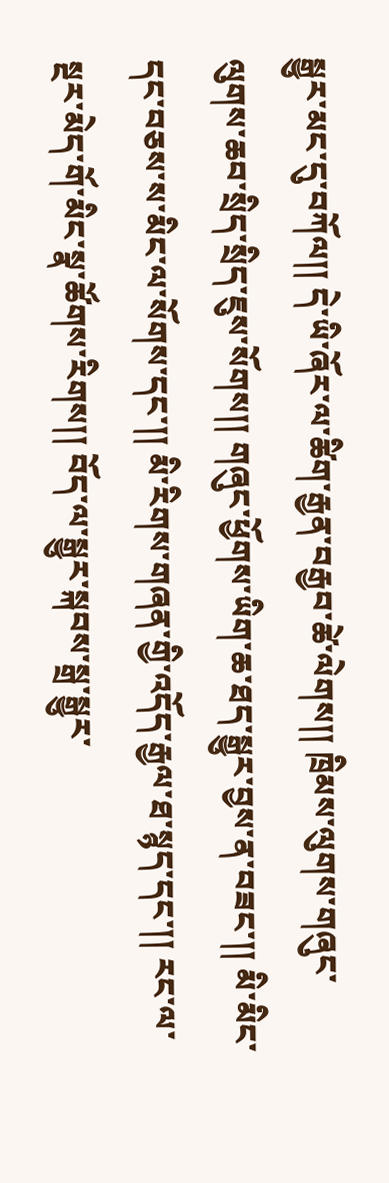སྒྱུར་མང་དུ་བཀོལ།། དེ་ཡི་ཞོར་ལ་ཚིག་རྒྱན་བརྒྱབ་ཚེ་ལེགས།། ཁྲིམས་ལུགས་གཞུང་ལུགས་ཆབ་སྲིད་སྲིད་ཇུས་སོགས།། གཞུང་ཕྱོགས་ཡིག་ཆ་ཐད་སྒྱུར་བྱས་ན་བཟང་།། མི་མིང་དང་བཅས་ས་མིང་ལ་སོགས་དང་།། མི་རིགས་གཞན་གྱི་འདོད་རྒྱལ་ཐ་སྙད་དང་།། རང་ལ་སྔར་མེད་གོ་མིང་སྣ་ཚོགས་རིགས།། བོད་ལ་སྒྱུར་སྐབས་སྒྲ་སྒྱུར་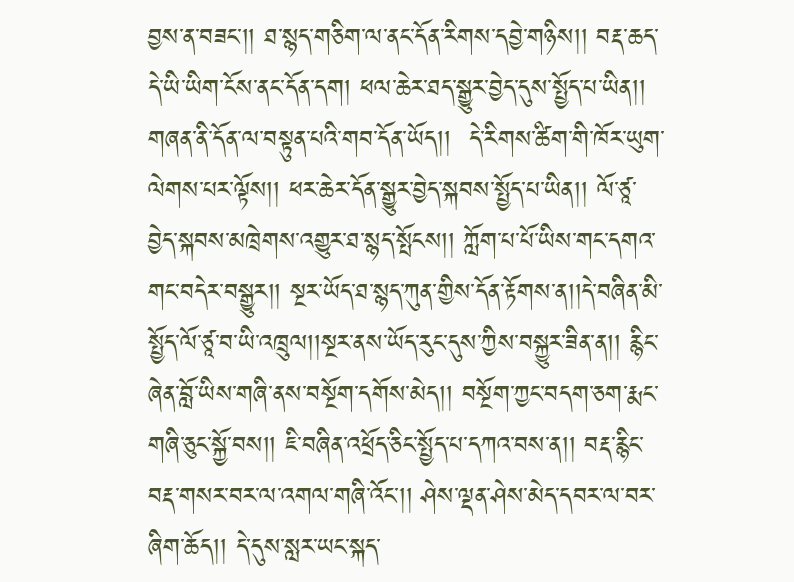བྱས་ན་བཟང་།། ཐ་སྙད་གཅིག་ལ་ནང་དོན་རིགས་དབྱེ་གཉིས།། བརྡ་ཆད་དེ་ཡི་ཡིག་ངོས་ནང་དོན་དག། ཕལ་ཆེར་ཐད་སྒྱུར་བྱེད་དུས་སྤྱོད་པ་ཡིན།། གཞན་ནི་དོན་ལ་བསྟུན་པའི་གབ་དོན་ཡོད།།  དེ་རིགས་ཚིག་གི་ཁོར་ཡུག་ལེགས་པར་ལྟོས།། ཕར་ཆེར་དོན་སྒྱུར་བྱེད་སྐབས་སྤྱོད་པ་ཡིན།། ལོ་ཙཱ་བྱེད་སྐབས་མཁྲེགས་འགྱུར་ཐ་སྙད་སྤོངས།། ཀློག་པ་པོ་ཡིས་གང་དགའ་གང་བདེར་བསྒྱུར།། སྔར་ཡོད་ཐ་སྙད་ཀུན་གྱིས་དོན་རྟོགས་ན།།དེ་བཞིན་མི་སྤྱོད་ལོ་ཙཱ་བ་ཡི་འཁྲུལ།།སྔར་ནས་ཡོད་རུང་དུས་ཀྱིས་བསྐྱུར་ཟིན་ན།། རྙིང་ཞེན་བློ་ཡིས་གཞི་ནས་བསྔོག་དགོས་མེད།། བསྔོག་ཀྱང་བདག་ཅག་རྨང་གཞི་ཅུང་སྐྱོ་བས།། ཇི་བཞིན་འཕྲོད་ཅིང་སྤྱོད་པ་དཀའ་བས་ན།། བརྡ་རྙིང་བརྡ་གསར་བར་ལ་འགལ་གཞི་འོང་།། ཤེས་ལྡན་ཤེས་མེད་དབར་ལ་བར་ཞིག་ཆོད།། དེ་དུས་སླར་ཡང་སྐད་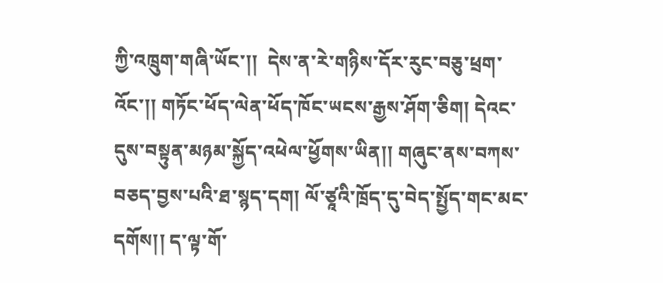ཀྱི་འཁྲུག་གཞི་ཡོང་།།  དེས་ན་རེ་གཉིས་དོར་རུང་བཅུ་ཕྲག་འོང་།། གཏོང་ཕོད་ལེན་ཕོད་ཁོང་ཡངས་རྒྱས་ཤོག་ཅིག། དེའང་དུས་བསྟུན་མཉམ་སྐྱོད་འཕེལ་ཕྱོགས་ཡིན།། གཞུང་ནས་བཀས་བཅད་བྱས་པའི་ཐ་སྙད་དག། ལོ་ཙཱའི་ཁྲོད་དུ་བེད་སྤྱོད་གང་མང་དགོས།། ད་ལྟ་གོ་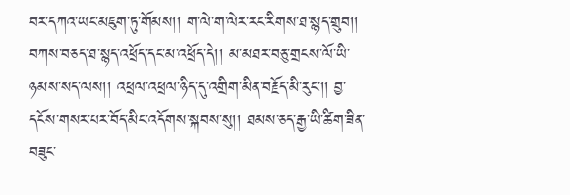བར་དཀའ་ཡང་མཇུག་ཏུ་གོམས།། ག་ལེ་ག་ལེར་རང་རིགས་ཐ་སྙད་གྲུབ།། བཀས་བཅད་ཐ་སྙད་འཕྲོད་དང་མ་འཕྲོད་དེ།། མ་མཐར་བཅུ་གྲངས་ལོ་ཡི་ཉམས་སད་ལས།། འཕྲལ་འཕྲལ་ཉིད་དུ་འགྲིག་མིན་བརྗོད་མི་རུང་།། བྱ་དངོས་གསར་པར་བོད་མིང་འདོགས་སྐབས་སུ།། ཐམས་ཅད་རྒྱ་ཡི་ཚིག་ཟིན་བཟུང་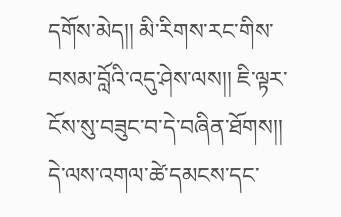དགོས་མེད།། མི་རིགས་རང་གིས་བསམ་བློའི་འདུ་ཤེས་ལས།། ཇི་ལྟར་ངོས་སུ་བཟུང་བ་དེ་བཞིན་ཐོགས།། དེ་ལས་འགལ་ཚེ་དམངས་དང་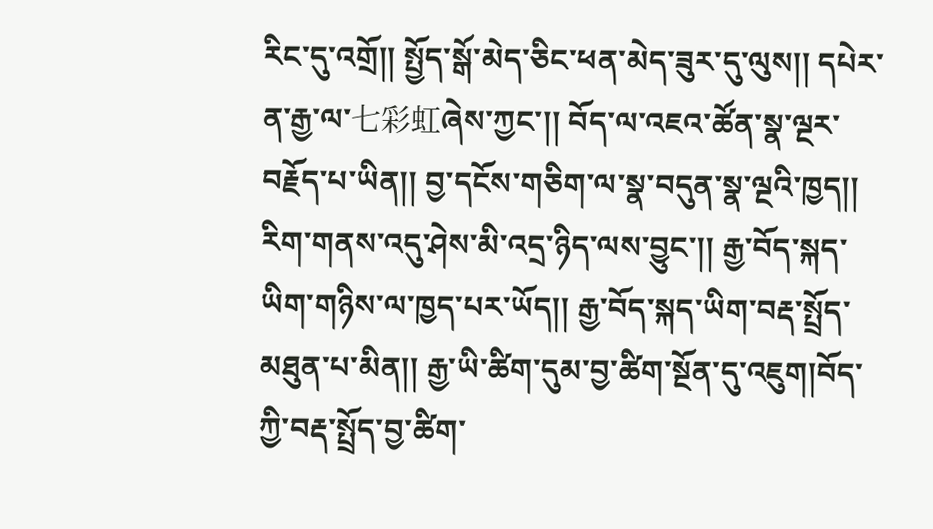རིང་དུ་འགྲོ།། སྤྱོད་སྒོ་མེད་ཅིང་ཕན་མེད་ཟུར་དུ་ལུས།། དཔེར་ན་རྒྱ་ལ་七彩虹ཞེས་ཀྱང་།། བོད་ལ་འཇའ་ཚོན་སྣ་ལྔར་བརྗོད་པ་ཡིན།། བྱ་དངོས་གཅིག་ལ་སྣ་བདུན་སྣ་ལྔའི་ཁྱད།། རིག་གནས་འདུ་ཤེས་མི་འདྲ་ཉིད་ལས་བྱུང་།། རྒྱ་བོད་སྐད་ཡིག་གཉིས་ལ་ཁྱད་པར་ཡོད།། རྒྱ་བོད་སྐད་ཡིག་བརྡ་སྤྲོད་མཐུན་པ་མིན།། རྒྱ་ཡི་ཚིག་དུམ་བྱ་ཚིག་སྔོན་དུ་འཇུག།བོད་ཀྱི་བརྡ་སྤྲོད་བྱ་ཚིག་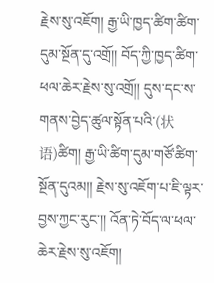རྗེས་སུ་འཇོག། རྒྱ་ཡི་ཁྱད་ཚིག་ཚིག་དུམ་སྔོན་དུ་འགྲོ།། བོད་ཀྱི་ཁྱད་ཚིག་ཕལ་ཆེར་རྗེས་སུ་འགྲོ།། དུས་དང་ས་གནས་བྱེད་ཚུལ་སྟོན་པའི་(状语)ཚིག། རྒྱ་ཡི་ཚིག་དུམ་གཙོ་ཚིག་སྔོན་དུའམ།། རྗེས་སུ་འཇོག་པ་ཇི་ལྟར་བྱས་ཀྱང་རུང་།། འོན་ཏེ་བོད་ལ་ཕལ་ཆེར་རྗེས་སུ་འཇོག།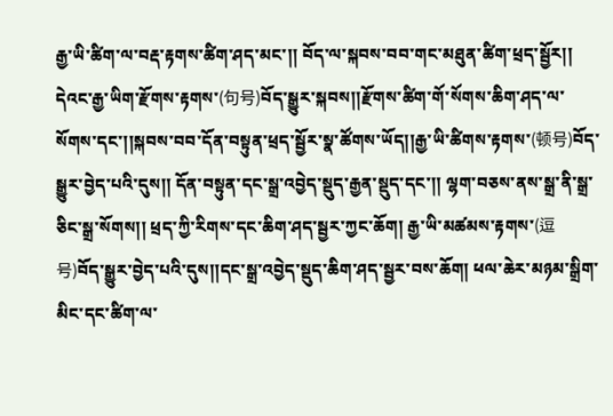རྒྱ་ཡི་ཚིག་ལ་བརྡ་རྟགས་ཚིག་ཤད་མང་།། བོད་ལ་སྐབས་བབ་གང་མཐུན་ཚིག་ཕྲད་སྦྱོར།། དེའང་རྒྱ་ཡིག་རྫོགས་རྟགས་(句号)བོད་སྒྱུར་སྐབས།།རྫོགས་ཚིག་གོ་སོགས་ཆིག་ཤད་ལ་སོགས་དང་།།སྐབས་བབ་དོན་བསྟུན་ཕྲད་སྦྱོར་སྣ་ཚོགས་ཡོད།།རྒྱ་ཡི་ཚིགས་རྟགས་(顿号)བོད་སྒྱུར་བྱེད་པའི་དུས།། དོན་བསྟུན་དང་སྒྲ་འབྱེད་སྡུད་རྒྱན་སྡུད་དང་།། ལྷག་བཅས་ནས་སྒྲ་ནི་སྒྲ་ཅིང་སྒྲ་སོགས།། ཕྲད་ཀྱི་རིགས་དང་ཆིག་ཤད་སྦྱར་ཀྱང་ཆོག། རྒྱ་ཡི་མཚམས་རྟགས་(逗号)བོད་སྒྱུར་བྱེད་པའི་དུས།།དང་སྒྲ་འབྱེད་སྡུད་ཆིག་ཤད་སྦྱར་བས་ཆོག། ཕལ་ཆེར་མཉམ་སྒྲིག་མིང་དང་ཚིག་ལ་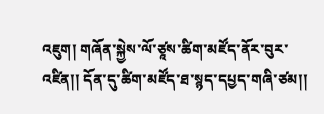འཇུག། གཞོན་སྐྱེས་ལོ་ཙཱས་ཚིག་མཛོད་ནོར་བུར་འཛིན།། དོན་དུ་ཚིག་མཛོད་ཐ་སྙད་དཔྱད་གཞི་ཙམ།།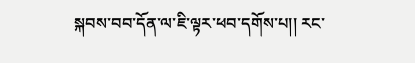སྐབས་བབ་དོན་ལ་ཇི་ལྟར་ཕབ་དགོས་པ།། རང་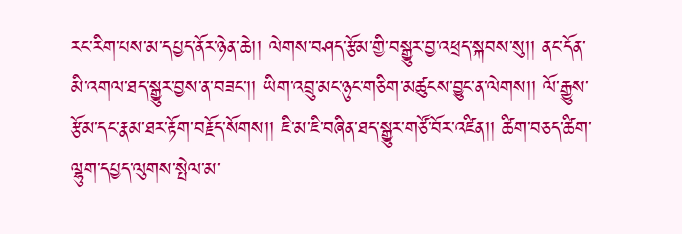རང་རིག་པས་མ་དཔྱད་ནོར་ཉེན་ཆེ།། ལེགས་བཤད་རྩོམ་གྱི་བསྒྱུར་བྱ་འཕྲད་སྐབས་སུ།། ནང་དོན་མི་འགལ་ཐད་སྒྱུར་བྱས་ན་བཟང་།། ཡིག་འབྲུ་མང་ཉུང་གཅིག་མཚུངས་བྱུང་ན་ལེགས།། ལོ་རྒྱུས་རྩོམ་དང་རྣམ་ཐར་རྟོག་བརྗོད་སོགས།། ཇི་མ་ཇི་བཞིན་ཐད་སྒྱུར་གཙོ་བོར་འཛིན།། ཚིག་བཅད་ཚིག་ལྷུག་དཔྱད་ལུགས་སྤེལ་མ་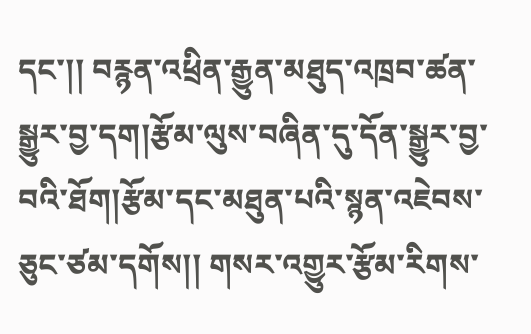དང་།། བརྙན་འཕྲིན་རྒྱུན་མཐུད་འཁྲབ་ཚན་སྒྱུར་བྱ་དག།རྩོམ་ལུས་བཞིན་དུ་དོན་སྒྱུར་བྱ་བའི་ཐོག།རྩོམ་དང་མཐུན་པའི་སྙན་འཇེབས་ཅུང་ཙམ་དགོས།། གསར་འགྱུར་རྩོམ་རིགས་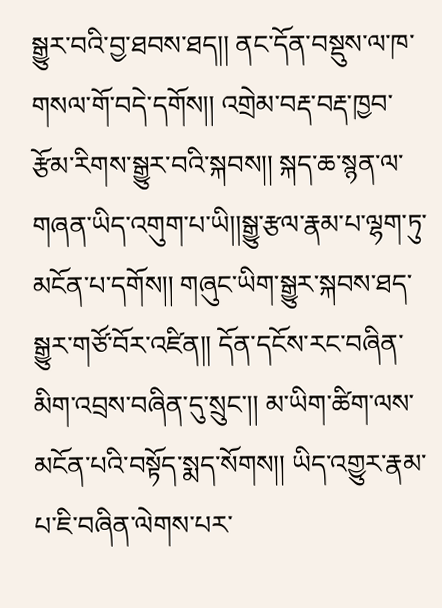སྒྱུར་བའི་བྱ་ཐབས་ཐད།། ནང་དོན་བསྡུས་ལ་ཁ་གསལ་གོ་བདེ་དགོས།། འགྲེམ་བརྡ་བརྡ་ཁྱབ་རྩོམ་རིགས་སྒྱུར་བའི་སྐབས།། སྐད་ཆ་སྙན་ལ་གཞན་ཡིད་འགུག་པ་ཡི།།སྒྱུ་རྩལ་རྣམ་པ་ལྷག་ཏུ་མངོན་པ་དགོས།། གཞུང་ཡིག་སྒྱུར་སྐབས་ཐད་སྒྱུར་གཙོ་བོར་འཛིན།། དོན་དངོས་རང་བཞིན་མིག་འབྲས་བཞིན་དུ་སྲུང་།། མ་ཡིག་ཚིག་ལས་མངོན་པའི་བསྟོད་སྨད་སོགས།། ཡིད་འགྱུར་རྣམ་པ་ཇི་བཞིན་ལེགས་པར་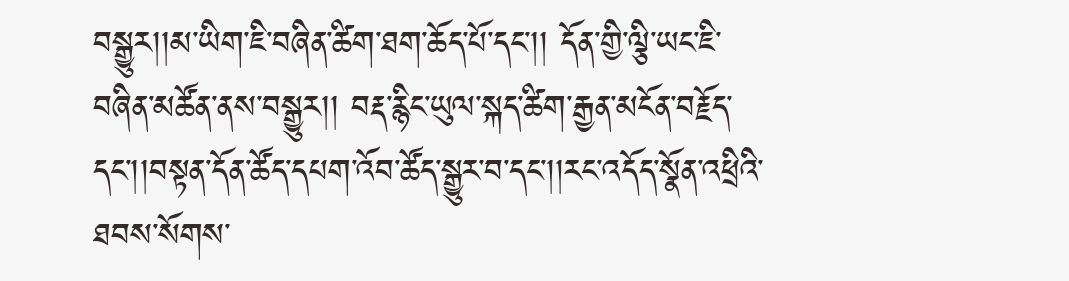བསྒྱུར།།མ་ཡིག་ཇི་བཞིན་ཚིག་ཐག་ཆོད་པོ་དང་།། དོན་གྱི་ལྕི་ཡང་ཇི་བཞིན་མཚོན་ནས་བསྒྱུར།། བརྡ་རྙིང་ཡུལ་སྐད་ཚིག་རྒྱན་མངོན་བརྗོད་དང་།།བསྟན་དོན་ཚོད་དཔག་འོབ་ཚོད་སྒྱུར་བ་དང་།།རང་འདོད་སྣོན་འཕྲིའི་ཐབས་སོགས་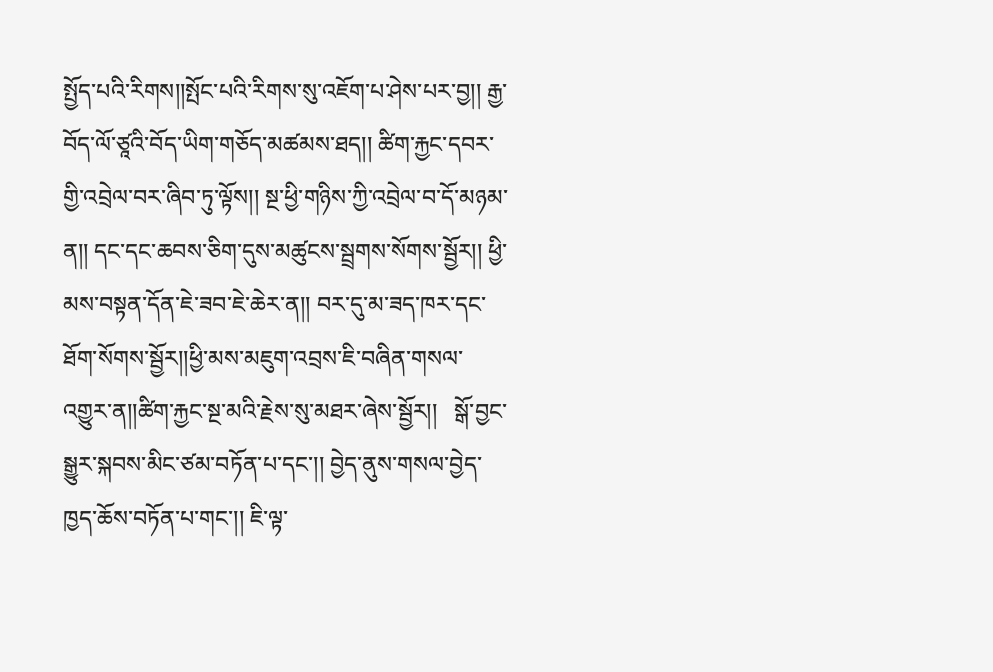སྤྱོད་པའི་རིགས།།སྤོང་པའི་རིགས་སུ་འཇོག་པ་ཤེས་པར་བྱ།། རྒྱ་བོད་ལོ་ཙཱའི་བོད་ཡིག་གཅོད་མཚམས་ཐད།། ཚིག་རྐྱང་དབར་གྱི་འབྲེལ་བར་ཞིབ་ཏུ་ལྟོས།། སྔ་ཕྱི་གཉིས་ཀྱི་འབྲེལ་བ་དོ་མཉམ་ན།། དང་དང་ཆབས་ཅིག་དུས་མཚུངས་སྦྲགས་སོགས་སྦྱོར།། ཕྱི་མས་བསྟན་དོན་ཇེ་ཟབ་ཇེ་ཆེར་ན།། བར་དུ་མ་ཟད་ཁར་དང་ཐོག་སོགས་སྦྱོར།།ཕྱི་མས་མཇུག་འབྲས་ཇི་བཞིན་གསལ་འགྱུར་ན།།ཚིག་རྐྱང་སྔ་མའི་རྗེས་སུ་མཐར་ཞེས་སྦྱོར།།   སྒོ་བྱང་སྒྱུར་སྐབས་མིང་ཙམ་བཏོན་པ་དང་།། བྱེད་ནུས་གསལ་བྱེད་ཁྱད་ཆོས་བཏོན་པ་གང་།། ཇི་ལྟ་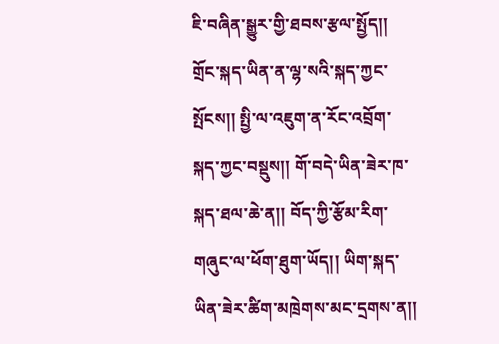ཇི་བཞིན་སྒྱུར་གྱི་ཐབས་རྩལ་སྤྱོད།། གྲོང་སྐད་ཡིན་ན་ལྷ་སའི་སྐད་ཀྱང་སྤོངས།། སྤྱི་ལ་འཇུག་ན་རོང་འབྲོག་སྐད་ཀྱང་བསྡུས།། གོ་བདེ་ཡིན་ཟེར་ཁ་སྐད་ཐལ་ཆེ་ན།། བོད་ཀྱི་རྩོམ་རིག་གཞུང་ལ་ཕོག་ཐུག་ཡོད།། ཡིག་སྐད་ཡིན་ཟེར་ཚིག་མཁྲེགས་མང་དྲགས་ན།།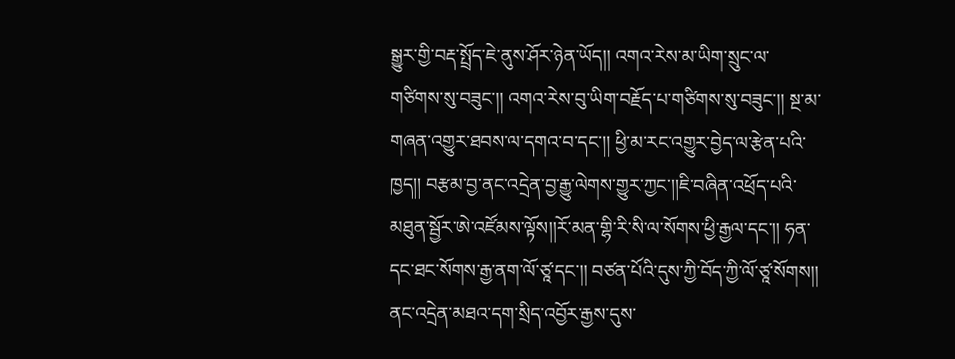སྒྱུར་གྱི་བརྡ་སྤྲོད་ཇེ་ནུས་ཤོར་ཉེན་ཡོད།། འགའ་རེས་མ་ཡིག་སྲུང་ལ་གཙིགས་སུ་བཟུང་།། འགའ་རེས་བུ་ཡིག་བརྗོད་པ་གཙིགས་སུ་བཟུང་།། སྔ་མ་གཞན་འགྱུར་ཐབས་ལ་དགའ་བ་དང་།། ཕྱི་མ་རང་འགྱུར་བྱེད་ལ་རྩེན་པའི་ཁྱད།། བརྩམ་བྱ་ནང་འདྲེན་བྱ་རྒྱུ་ལེགས་གྱུར་ཀྱང་།།ཇི་བཞིན་འཕྲོད་པའི་མཐུན་སྦྱོར་ཨེ་འཛོམས་ལྟོས།།རོ་མན་གྷི་རི་སི་ལ་སོགས་ཕྱི་རྒྱལ་དང་།། ཧན་དང་ཐང་སོགས་རྒྱ་ནག་ལོ་ཙཱ་དང་།། བཙན་པོའི་དུས་ཀྱི་བོད་ཀྱི་ལོ་ཙཱ་སོགས།། ནང་འདྲེན་མཐའ་དག་སྲིད་འབྱོར་རྒྱས་དུས་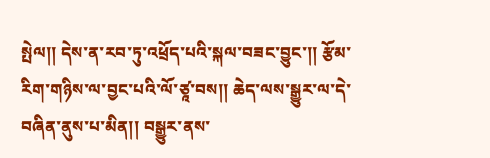སྤེལ།། དེས་ན་རབ་ཏུ་འཕྲོད་པའི་སྐལ་བཟང་བྱུང་།། རྩོམ་རིག་གཉིས་ལ་བྱང་པའི་ལོ་ཙཱ་བས།། ཆེད་ལས་སྒྱུར་ལ་དེ་བཞིན་ནུས་པ་མིན།། བསྒྱུར་ནས་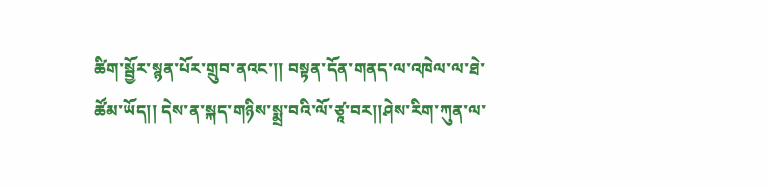ཚིག་སྦྱོར་སྙན་པོར་གྲུབ་ནའང་།། བསྟན་དོན་གནད་ལ་འཁེལ་ལ་ཐེ་ཚོམ་ཡོད།། དེས་ན་སྐད་གཉིས་སྨྲ་བའི་ལོ་ཙཱ་བར།།ཤེས་རིག་ཀུན་ལ་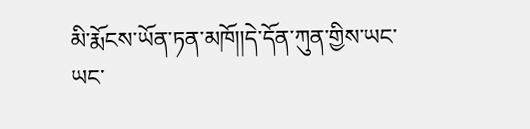མི་རྨོངས་ཡོན་ཏན་མཁོ།།དེ་དོན་ཀུན་གྱིས་ཡང་ཡང་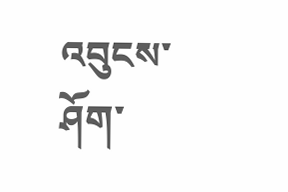འབུངས་ཤོག་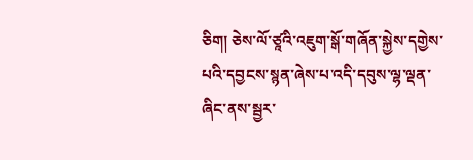ཅིག། ཅེས་ལོ་ཙཱའི་འཇུག་སྒོ་གཞོན་སྐྱེས་དགྱེས་པའི་དབྱངས་སྙན་ཞེས་པ་འདི་དབུས་ལྷ་ལྡན་ཞིང་ནས་སྦྱར་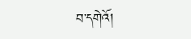བ་དགེའོ།